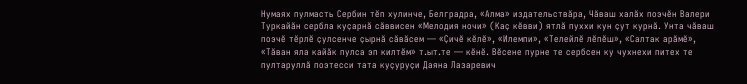Нумаях пулмасть Сербин тӗп хулинче, Белградра, «Алма» издательствӑра, Чӑваш халӑх поэчӗн Валери Туркайӑн сербла куҫарнӑ сӑввисен «Мелодия ночи» (Каҫ кӗвви) ятлӑ пуххи кун ҫут курнӑ. Унта чӑваш поэчӗ тӗрлӗ ҫулсенче ҫырнӑ сӑвӑсем — «Ҫичӗ кӗлӗ», «Илемпи», «Телейлӗ лӗпӗш», «Салтак арӑмӗ», «Тӑван яла кайӑк пулса эп килтӗм» т.ыт.те — кӗнӗ. Вӗсене пурне те сербсен ку чухнехи питех те пултаруллӑ поэтесси тата куҫуруҫи Даяна Лазаревич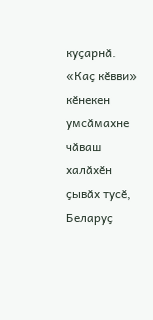куҫарнӑ.
«Каҫ кӗвви» кӗнекен умсӑмахне чӑваш халӑхӗн ҫывӑх тусӗ, Беларуҫ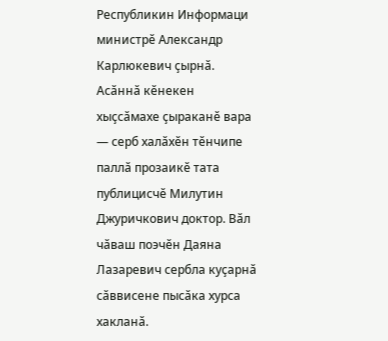Республикин Информаци министрӗ Александр Карлюкевич ҫырнӑ.
Асӑннӑ кӗнекен хыҫсӑмахе ҫыраканӗ вара — серб халӑхӗн тӗнчипе паллӑ прозаикӗ тата публицисчӗ Милутин Джуричкович доктор. Вӑл чӑваш поэчӗн Даяна Лазаревич сербла куҫарнӑ сӑввисене пысӑка хурса хакланӑ.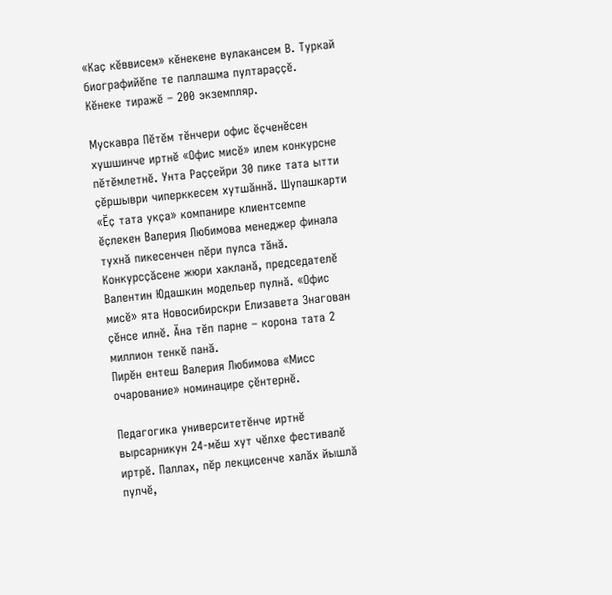«Каҫ кӗввисем» кӗнекене вулакансем В. Туркай биографийӗпе те паллашма пултараҫҫӗ.
Кӗнеке тиражӗ – 200 экземпляр.

Мускавра Пӗтӗм тӗнчери офис ӗҫченӗсен хушшинче иртнӗ «Офис мисӗ» илем конкурсне пӗтӗмлетнӗ. Унта Раҫҫейри 30 пике тата ытти ҫӗршыври чиперккесем хутшӑннӑ. Шупашкарти «Ӗҫ тата укҫа» компанире клиентсемпе ӗҫлекен Валерия Любимова менеджер финала тухнӑ пикесенчен пӗри пулса тӑнӑ.
Конкурсҫӑсене жюри хакланӑ, председателӗ Валентин Юдашкин модельер пулнӑ. «Офис мисӗ» ята Новосибирскри Елизавета Знагован ҫӗнсе илнӗ. Ӑна тӗп парне – корона тата 2 миллион тенкӗ панӑ.
Пирӗн ентеш Валерия Любимова «Мисс очарование» номинацире ҫӗнтернӗ.

Педагогика университетӗнче иртнӗ вырсарникун 24-мӗш хут чӗлхе фестивалӗ иртрӗ. Паллах, пӗр лекцисенче халӑх йышлӑ пулчӗ,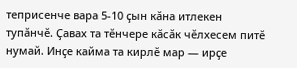теприсенче вара 5-10 ҫын кӑна итлекен тупӑнчӗ. Ҫавах та тӗнчере кӑсӑк чӗлхесем питӗ нумай. Инҫе кайма та кирлӗ мар — ирҫе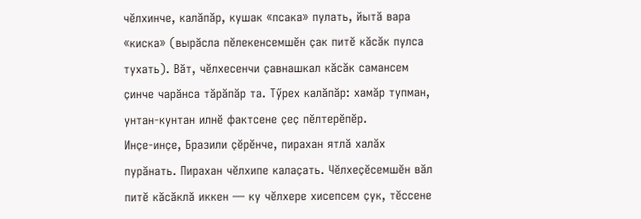чӗлхинче, калӑпӑр, кушак «псака» пулать, йытӑ вара «киска» (вырӑсла пӗлекенсемшӗн ҫак питӗ кӑсӑк пулса тухать). Вӑт, чӗлхесенчи ҫавнашкал кӑсӑк самансем ҫинче чарӑнса тӑрӑпӑр та. Тӳрех калӑпӑр: хамӑр тупман, унтан-кунтан илнӗ фактсене ҫеҫ пӗлтерӗпӗр.
Инҫе-инҫе, Бразили ҫӗрӗнче, пирахан ятлӑ халӑх пурӑнать. Пирахан чӗлхипе калаҫать. Чӗлхеҫӗсемшӗн вӑл питӗ кӑсӑклӑ иккен — ку чӗлхере хисепсем ҫук, тӗссене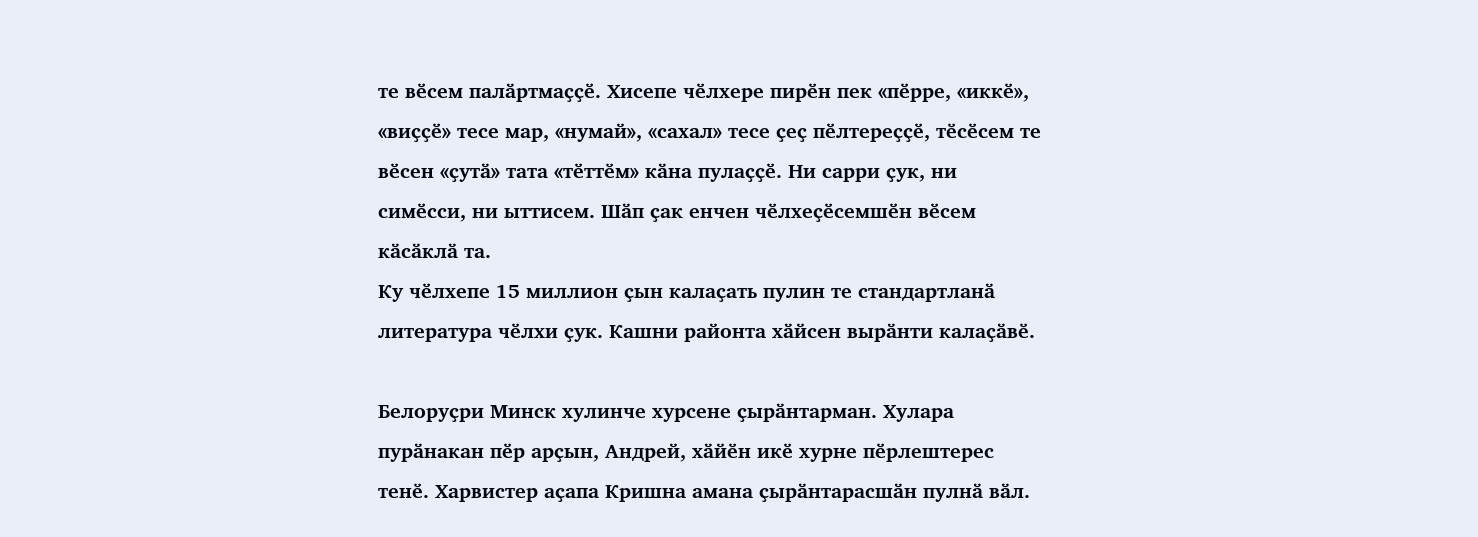те вӗсем палӑртмаҫҫӗ. Хисепе чӗлхере пирӗн пек «пӗрре, «иккӗ», «виҫҫӗ» тесе мар, «нумай», «сахал» тесе ҫеҫ пӗлтереҫҫӗ, тӗсӗсем те вӗсен «ҫутӑ» тата «тӗттӗм» кӑна пулаҫҫӗ. Ни сарри ҫук, ни симӗсси, ни ыттисем. Шӑп ҫак енчен чӗлхеҫӗсемшӗн вӗсем кӑсӑклӑ та.
Ку чӗлхепе 15 миллион ҫын калаҫать пулин те стандартланӑ литература чӗлхи ҫук. Кашни районта хӑйсен вырӑнти калаҫӑвӗ.

Белоруҫри Минск хулинче хурсене ҫырӑнтарман. Хулара пурӑнакан пӗр арҫын, Андрей, хӑйӗн икӗ хурне пӗрлештерес тенӗ. Харвистер аҫапа Кришна амана ҫырӑнтарасшӑн пулнӑ вӑл.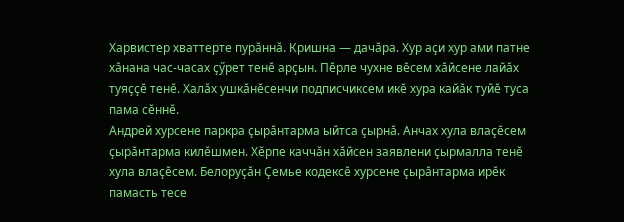Харвистер хваттерте пурӑннӑ. Кришна — дачӑра. Хур аҫи хур ами патне хӑнана час-часах ҫӳрет тенӗ арҫын. Пӗрле чухне вӗсем хӑйсене лайӑх туяҫҫӗ тенӗ. Халӑх ушкӑнӗсенчи подписчиксем икӗ хура кайӑк туйӗ туса пама сӗннӗ.
Андрей хурсене паркра ҫырӑнтарма ыйтса ҫырнӑ. Анчах хула влаҫӗсем ҫырӑнтарма килӗшмен. Хӗрпе каччӑн хӑйсен заявлени ҫырмалла тенӗ хула влаҫӗсем. Белоруҫӑн Ҫемье кодексӗ хурсене ҫырӑнтарма ирӗк памасть тесе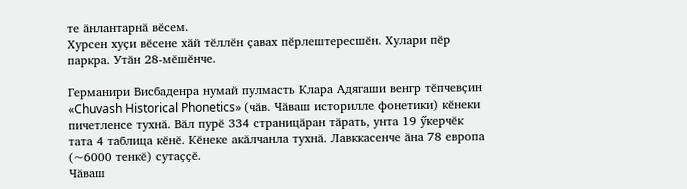те ӑнлантарнӑ вӗсем.
Хурсен хуҫи вӗсене хӑй тӗллӗн ҫавах пӗрлештересшӗн. Хулари пӗр паркра. Утӑн 28-мӗшӗнче.

Германири Висбаденра нумай пулмасть Клара Адягаши венгр тӗпчевҫин «Chuvash Historical Phonetics» (чӑв. Чӑваш историлле фонетики) кӗнеки пичетленсе тухнӑ. Вӑл пурӗ 334 страницӑран тӑрать, унта 19 ӳкерчӗк тата 4 таблица кӗнӗ. Кӗнеке акӑлчанла тухнӑ. Лавккасенче ӑна 78 европа (~6000 тенкӗ) сутаҫҫӗ.
Чӑваш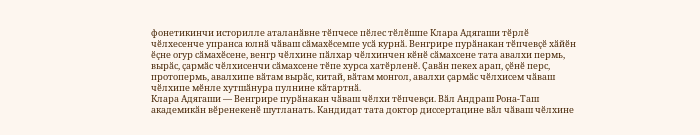фонетикинчи историлле аталанӑвне тӗпчесе пӗлес тӗлӗшпе Клара Адягаши тӗрлӗ чӗлхесенче упранса юлнӑ чӑваш сӑмахӗсемпе усӑ курнӑ. Венгрире пурӑнакан тӗпчевҫӗ хӑйӗн ӗҫне огур сӑмахӗсене, венгр чӗлхине пӑлхар чӗлхинчен кӗнӗ сӑмахсене тата авалхи пермь, вырӑс, ҫармӑс чӗлхисенчи сӑмахсене тӗпе хурса хатӗрленӗ. Ҫавӑн пекех арап, ҫӗнӗ перс, протопермь, авалхипе вӑтам вырӑс, китай, вӑтам монгол, авалхи ҫармӑс чӗлхисем чӑваш чӗлхипе мӗнле хутшӑнура пулнине кӑтартнӑ.
Клара Адягаши — Венгрире пурӑнакан чӑваш чӗлхи тӗпчевҫи. Вӑл Андраш Рона-Таш академикӑн вӗренекенӗ шутланать. Кандидат тата доктор диссертацине вӑл чӑваш чӗлхине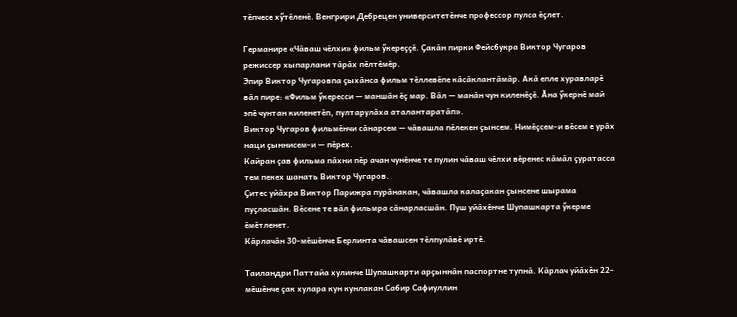тӗпчесе хӳтӗленӗ. Венгрири Дебрецен университетӗнче профессор пулса ӗҫлет.

Германире «Чӑваш чӗлхи» фильм ӳкереҫҫӗ. Ҫакӑн пирки Фейсбукра Виктор Чугаров режиссер хыпарлани тӑрӑх пӗлтӗмӗр.
Эпир Виктор Чугаровпа ҫыхӑнса фильм тӗллевӗпе кӑсӑклантӑмӑр. Акӑ епле хуравларӗ вӑл пире: «Фильм ӳкересси — маншӑн ӗҫ мар. Вӑл — манӑн чун киленӗҫӗ. Ӑна ӳкернӗ май эпӗ чунтан киленетӗп, пултарулӑха аталантаратӑп».
Виктор Чугаров фильмӗнчи сӑнарсем — чӑвашла пӗлекен ҫынсем. Нимӗҫсем-и вӗсем е урӑх наци ҫыннисем-и — пӗрех.
Кайран ҫав фильма пӑхни пӗр ачан чунӗнче те пулин чӑваш чӗлхи вӗренес кӑмӑл ҫуратасса тем пекех шанать Виктор Чугаров.
Ҫитес уйӑхра Виктор Парижра пурӑнакан, чӑвашла калаҫакан ҫынсене шырама пуҫласшӑн. Вӗсене те вӑл фильмра сӑнарласшӑн. Пуш уйӑхӗнче Шупашкарта ӳкерме ӗмӗтленет.
Кӑрлачӑн 30-мӗшӗнче Берлинта чӑвашсен тӗлпулӑвӗ иртӗ.

Таиландри Паттайа хулинче Шупашкарти арҫыннӑн паспортне тупнӑ. Кӑрлач уйӑхӗн 22-мӗшӗнче ҫак хулара кун кунлакан Сабир Сафиуллин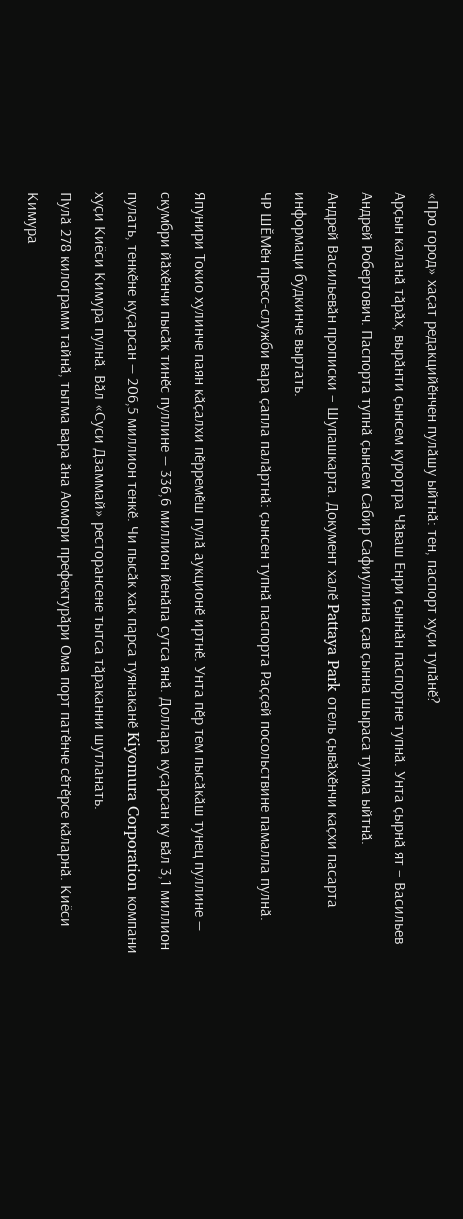«Про город» хаҫат редакцийӗнчен пулӑшу ыйтнӑ: тен, паспорт хуҫи тупӑнӗ?
Арҫын каланӑ тӑрӑх, вырӑнти ҫынсем курортра Чӑваш Енри ҫыннӑн паспортне тупнӑ. Унта ҫырнӑ ят – Васильев Андрей Робертович. Паспорта тупнӑ ҫынсем Сабир Сафиуллина ҫав ҫынна шыраса тупма ыйтнӑ.
Андрей Васильевӑн прописки – Шупашкарта. Документ халӗ Pattaya Park отель ҫывӑхӗнчи каҫхи пасарта информаци будкинче выртать.
ЧР ШӖМӗн пресс-служби вара ҫапла палӑртнӑ: ҫынсен тупнӑ паспорта Раҫҫей посольствине памалла пулнӑ.

Япунири Токио хулинче паян кӑҫалхи пӗрремӗш пулӑ аукционӗ иртнӗ. Унта пӗр тем пысӑкӑш тунец пуллине — скумбри йӑхӗнчи пысӑк тинӗс пуллине — 336,6 миллион йенӑпа сутса янӑ. Доллара куҫарсан ку вӑл 3,1 миллион пулать, тенкӗне куҫарсан — 206,5 миллион тенкӗ. Чи пысӑк хак парса туянаканӗ Kiyomura Corporation компани хуҫи Киёси Кимура пулнӑ. Вӑл «Суси Дзаммай» ресторансене тытса тӑраканни шутланать.
Пулӑ 278 килограмм тайнӑ, тытма вара ӑна Аомори префектурӑри Ома порт патӗнче сӗтӗрсе кӑларнӑ. Киёси Кимура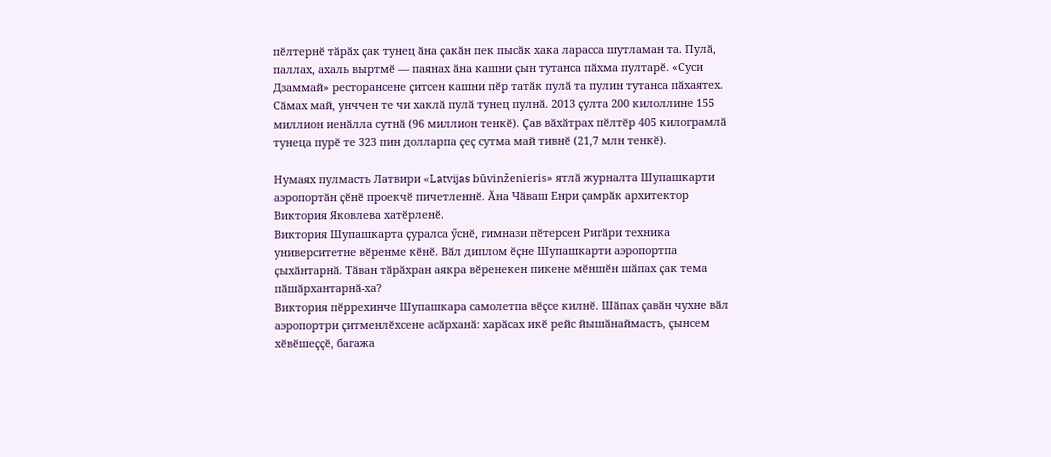пӗлтернӗ тӑрӑх ҫак тунец ӑна ҫакӑн пек пысӑк хака ларасса шутламан та. Пулӑ, паллах, ахаль выртмӗ — паянах ӑна кашни ҫын тутанса пӑхма пултарӗ. «Суси Дзаммай» ресторансене ҫитсен кашни пӗр татӑк пулӑ та пулин тутанса пӑхаятех.
Сӑмах май, унччен те чи хаклӑ пулӑ тунец пулнӑ. 2013 ҫулта 200 килоллине 155 миллион иенӑлла сутнӑ (96 миллион тенкӗ). Ҫав вӑхӑтрах пӗлтӗр 405 килограмлӑ тунеца пурӗ те 323 пин долларпа ҫеҫ сутма май тивнӗ (21,7 млн тенкӗ).

Нумаях пулмасть Латвири «Latvijas būvinženieris» ятлӑ журналта Шупашкарти аэропортӑн ҫӗнӗ проекчӗ пичетленнӗ. Ӑна Чӑваш Енри ҫамрӑк архитектор Виктория Яковлева хатӗрленӗ.
Виктория Шупашкарта ҫуралса ӳснӗ, гимнази пӗтерсен Ригӑри техника университетне вӗренме кӗнӗ. Вӑл диплом ӗҫне Шупашкарти аэропортпа ҫыхӑнтарнӑ. Тӑван тӑрӑхран аякра вӗренекен пикене мӗншӗн шӑпах ҫак тема пӑшӑрхантарнӑ-ха?
Виктория пӗррехинче Шупашкара самолетпа вӗҫсе килнӗ. Шӑпах ҫавӑн чухне вӑл аэропортри ҫитменлӗхсене асӑрханӑ: харӑсах икӗ рейс йышӑнаймасть, ҫынсем хӗвӗшеҫҫӗ, багажа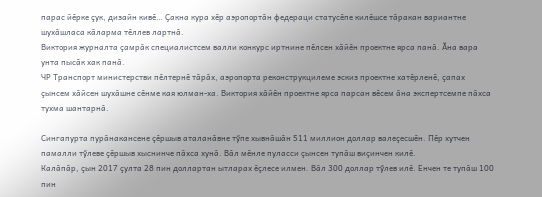парас йӗрке ҫук, дизайн кивӗ… Ҫакна кура хӗр аэропортӑн федераци статусӗпе килӗшсе тӑракан вариантне шухӑшласа кӑларма тӗллев лартнӑ.
Виктория журналта ҫамрӑк специалистсем валли конкурс иртнине пӗлсен хӑйӗн проектне ярса панӑ. Ӑна вара унта пысӑк хак панӑ.
ЧР Транспорт министерстви пӗлтернӗ тӑрӑх, аэропорта реконструкцилеме эскиз проектне хатӗрленӗ, ҫапах ҫынсем хӑйсен шухӑшне сӗнме кая юлман-ха. Виктория хӑйӗн проектне ярса парсан вӗсем ӑна экспертсемпе пӑхса тухма шантарнӑ.

Сингапурта пурӑнакансене ҫӗршыв аталанӑвне тӳпе хывнӑшӑн 511 миллион доллар валеҫесшӗн. Пӗр хутчен памалли тӳлеве ҫӗршыв хыснинче пӑхса хунӑ. Вӑл мӗнле пуласси ҫынсен тупӑш виҫинчен килӗ.
Калӑпӑр, ҫын 2017 ҫулта 28 пин доллартан ытларах ӗҫлесе илмен. Вӑл 300 доллар тӳлев илӗ. Енчен те тупӑш 100 пин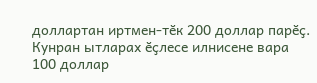доллартан иртмен-тӗк 200 доллар парӗҫ. Кунран ытларах ӗҫлесе илнисене вара 100 доллар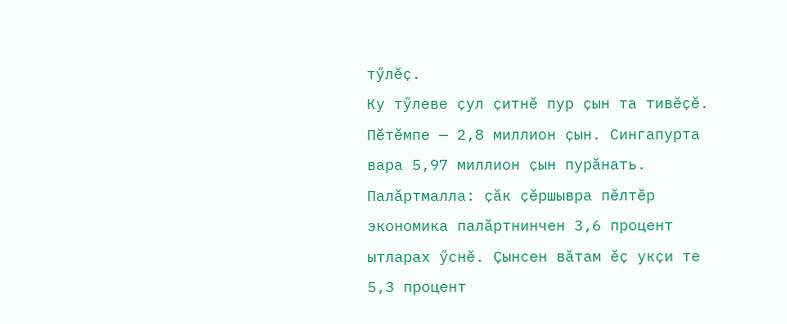тӳлӗҫ.
Ку тӳлеве ҫул ҫитнӗ пур ҫын та тивӗҫӗ. Пӗтӗмпе — 2,8 миллион ҫын. Сингапурта вара 5,97 миллион ҫын пурӑнать.
Палӑртмалла: ҫӑк ҫӗршывра пӗлтӗр экономика палӑртнинчен 3,6 процент ытларах ӳснӗ. Ҫынсен вӑтам ӗҫ укҫи те 5,3 процент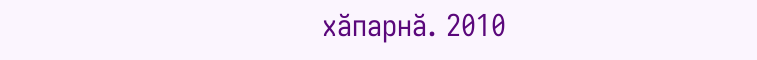хӑпарнӑ. 2010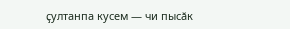ҫултанпа кусем — чи пысӑк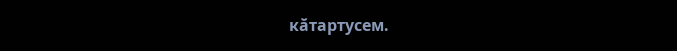кӑтартусем.